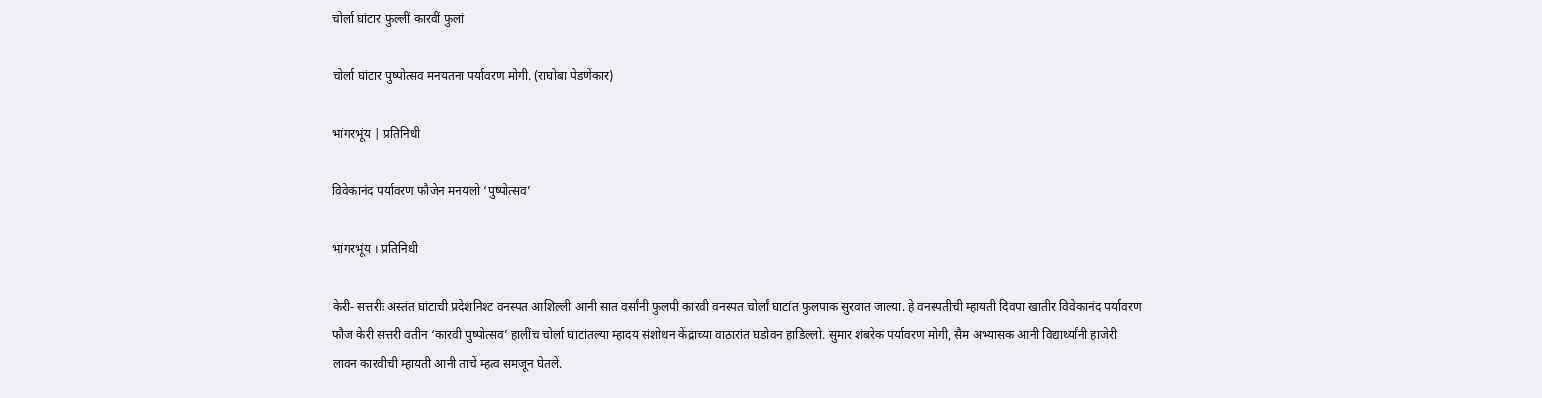चोर्ला घांटार फुल्लीं कारवीं फुलां

चोर्ला घांटार पुष्पोत्सव मनयतना पर्यावरण मोगी. (राघोबा पेडणेंकार)

भांगरभूंय | प्रतिनिधी

विवेकानंद पर्यावरण फौजेन मनयलो ‘पुष्पोत्सव’

भांगरभूंय । प्रतिनिधी

केरी- सत्तरीः अस्तंत घांटाची प्रदेशनिश्ट वनस्पत आशिल्ली आनी सात वर्सांनी फुलपी कारवी वनस्पत चोर्लां घाटांत फुलपाक सुरवात जाल्या. हे वनस्पतीची म्हायती दिवपा खातीर विवेकानंद पर्यावरण फौज केरी सत्तरी वतीन ‘कारवी पुष्पोत्सव’ हालींच चोर्ला घाटांतल्या म्हादय संशोधन केंद्राच्या वाठारांत घडोवन हाडिल्लो. सुमार शंबरेक पर्यावरण मोगी, सैम अभ्यासक आनी विद्यार्थ्यांनी हाजेरी लावन कारवीची म्हायती आनी ताचें म्हत्व समजून घेतलें.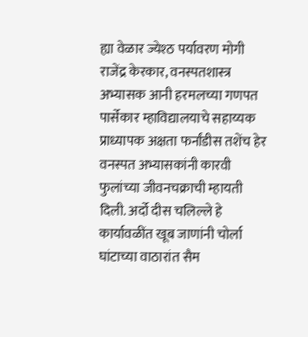ह्या वेळार ज्येश्ठ पर्यावरण मोगी राजेंद्र केरकार, वनस्पतशास्त्र अभ्यासक आनी हरमलच्या गणपत पार्सेकार म्हाविद्यालयाचे सहाय्यक प्राध्यापक अक्षता फर्नांडीस तशेंच हेर वनस्पत अभ्यासकांनी कारवी फुलांच्या जीवनचक्राची म्हायती दिली. अर्दो दीस चलिल्ले हे कार्यावळींत खूब जाणांनी चोर्ला घांटाच्या वाठारांत सैम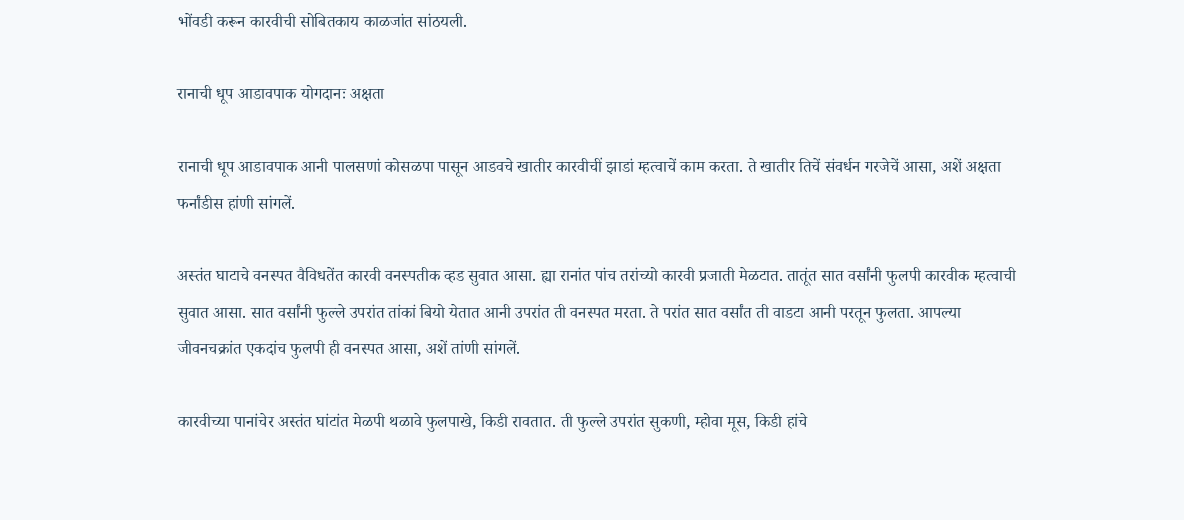भोंवडी करून कारवीची सोबितकाय काळजांत सांठयली.

रानाची धूप आडावपाक योगदानः अक्षता

रानाची धूप आडावपाक आनी पालसणां कोसळपा पासून आडवचे खातीर कारवीचीं झाडां म्हत्वाचें काम करता. ते खातीर तिचें संवर्धन गरजेचें आसा, अशें अक्षता फर्नांडीस हांणी सांगलें.

अस्तंत घाटाचे वनस्पत वैविधतेंत कारवी वनस्पतीक व्हड सुवात आसा. ह्या रानांत पांच तरांच्यो कारवी प्रजाती मेळटात. तातूंत सात वर्सांनी फुलपी कारवीक म्हत्वाची सुवात आसा. सात वर्सांनी फुल्ले उपरांत तांकां बियो येतात आनी उपरांत ती वनस्पत मरता. ते परांत सात वर्सांत ती वाडटा आनी परतून फुलता. आपल्या जीवनचक्रांत एकदांच फुलपी ही वनस्पत आसा, अशें तांणी सांगलें.

कारवीच्या पानांचेर अस्तंत घांटांत मेळपी थळावे फुलपाखे, किडी रावतात. ती फुल्ले उपरांत सुकणी, म्होवा मूस, किडी हांचे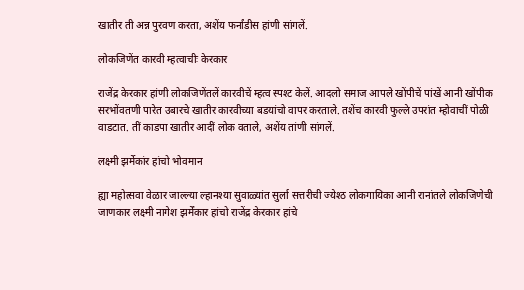खातीर ती अन्न पुरवण करता, अशेंय फर्नांडीस हांणी सांगलें.

लोकजिणेंत कारवी म्हत्वाचीः केरकार

राजेंद्र केरकार हांणी लोकजिणेंतलें कारवीचें म्हत्व स्पश्ट केलें. आदलो समाज आपले खोंपीचें पांखें आनी खोंपीक सरभोंवतणी पारेत उबारचे खातीर कारवीच्या बडयांचो वापर करताले. तशेंच कारवी फुल्ले उपरांत म्होवाचीं पोळी वाडटात. तीं काडपा खातीर आदीं लोक वताले, अशेंय तांणी सांगलें.

लक्ष्मी झर्मेकांर हांचो भोवमान

ह्या महोत्सवा वेळार जाल्ल्या ल्हानश्या सुवाळ्यांत सुर्ला सत्तरीची ज्येश्ठ लोकगायिका आनी रानांतले लोकजिणेची जाणकार लक्ष्मी नागेश झर्मेंकार हांचो राजेंद्र केरकार हांचे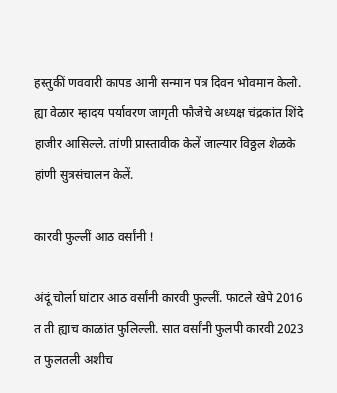हस्तुकीं णववारी कापड आनी सन्मान पत्र दिवन भोवमान केलो. ह्या वेळार म्हादय पर्यावरण जागृती फौजेचे अध्यक्ष चंद्रकांत शिंदे हाजीर आसिल्ले. तांणी प्रास्तावीक केलें जाल्यार विठ्ठल शेळके हांणी सुत्रसंचालन केलें.

कारवी फुल्लीं आठ वर्सांनी !

अंदूं चोर्ला घांटार आठ वर्सांनी कारवी फुल्लीं. फाटले खेपे 2016 त ती ह्याच काळांत फुलिल्ली. सात वर्सांनी फुलपी कारवी 2023 त फुलतली अशीच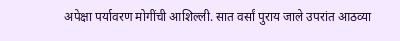अपेक्षा पर्यावरण मोगींची आशिल्ली. सात वर्सां पुराय जाले उपरांत आठव्या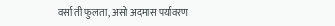वर्सा ती फुलता, असो अदमास पर्यावरण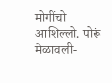मोगींचो आशिल्लो. पोरूं मेळावली-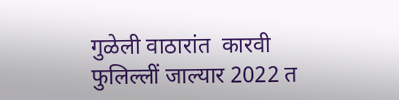गुळेली वाठारांत  कारवी फुलिल्लीं जाल्यार 2022 त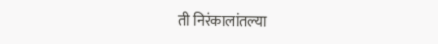ती निरंकालांतल्या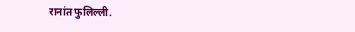रानांत फुलिल्ली.